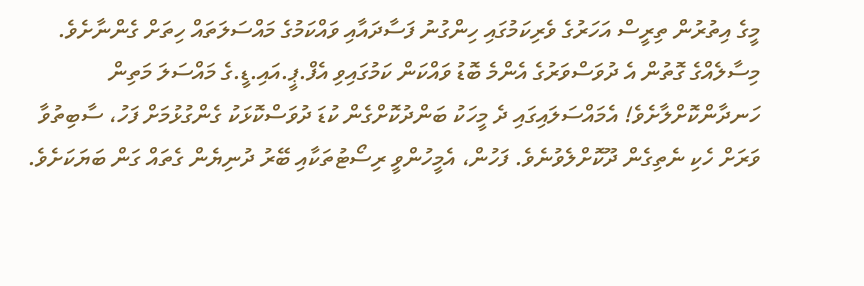މީގެ އިތުރުން ތިރީސް އަހަރުގެ ވެރިކަމުގައި ހިންގުނު ފަސާދައާއި ވައްކަމުގެ މައްސަލަތައް ހިތަށް ގެންނާށެވެ. މިސާލެއްގެ ގޮތުން އެ ދުވަސްވަރުގެ އެންމެ ބޮޑު ވައްކަން ކަމުގައިވި އެފް.ޕީ.އައި.ޑީ.ގެ މައްސަލަ މަތިން ހަނދާންކޮށްލާށެވެ! އެމައްސަލައިގައި ދެ މީހަކު ބަންދުކޮށްގެން ކުޑަ ދުވަސްކޮޅަކު ގެންގުޅުމަށް ފަހު، ސާބިތުވާ ވަރަށް ހެކި ނެތިގެން ދޫކޮށްލެވުނެވެ. ފަހުން، އެމީހުންވީ ރިސޯޓުތަކާއި ބޭރު ދުނިޔެން ގެތައް ގަން ބަޔަކަށެވެ.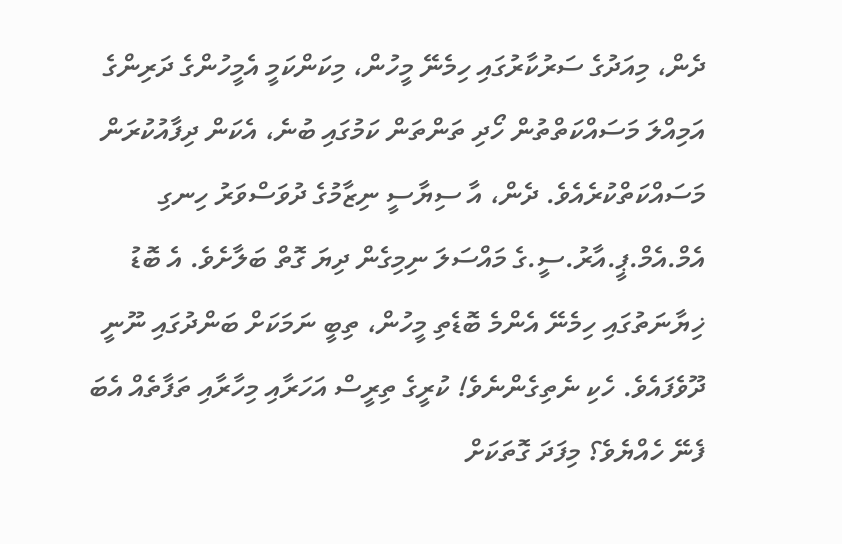ދެން، މިއަދުގެ ސަރުކާރުގައި ހިމެނޭ މީހުން، މިކަންކަމީ އެމީހުންގެ ދަރިންގެ އަމިއްލަ މަސައްކަތްތުން ހޯދި ތަންތަން ކަމުގައި ބުނެ، އެކަން ދިފާއުކުރަން މަސައްކަތްކުރެއެވެ. ދެން، އާ ސިޔާސީ ނިޒާމުގެ ދުވަސްވަރު ހިނގި އެމް.އެމް.ޕީ.އާރު.ސީ.ގެ މައްސަލަ ނިމިގެން ދިޔަ ގޮތް ބަލާށެވެ. އެ ބޮޑު ޚިޔާނަތުގައި ހިމެނޭ އެންމެ ބޮޑެތި މީހުން، ތިބީ ނަމަކަށް ބަންދުގައި ނޫނީ ދޫވެފައެވެ. ހެކި ނެތިގެންނެވެ! ކުރީގެ ތިރީސް އަހަރާއި މިހާރާއި ތަފާތެއް އެބަ ފެނޭ ހެއްޔެވެ؟ މިފަދަ ގޮތަކަށް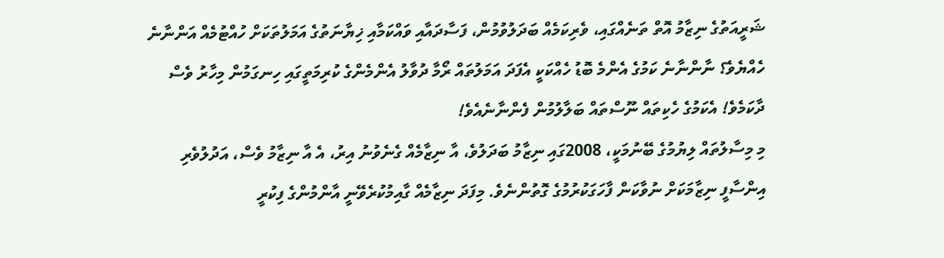ޝަރީއަތުގެ ނިޒާމު އޮތް ތަނެއްގައި، ވެރިކަމެއް ބަދަލުވުމުން، ފަސާދައާއި ވައްކަމާއި ޚިޔާނަތުގެ އަމަލުތަކަށް ހުއްޓުމެއް އަންނާނެ ހެއްޔެވެ؟ ނާންނާނެ ކަމުގެ އެންމެ ބޮޑު ހެއްކަކީ އެފަދަ އަމަލުތައް ރޯމާ ދުވާލު އެންމެންގެ ކުރިމަތީގައި ހިނގަމުން މިހާރު ވެސް ދާކަމެވެ! އެކަމުގެ ހެކިތައް ނޫސްތައް ބަލާލުމުން ފެންނާނެއެވެ!
މި މިސާލުތައް ލިޔުމުގެ ބޭނުމަކީ، 2008ގައި ނިޒާމު ބަދަލުވެ، އާ ނިޒާމެއް ގެނެވުނު އިރު، އެ އާ ނިޒާމު ވެސް، އަދުލުވެރި އިންސާފީ ނިޒާމަކަށް ނުވާކަން ފާހަގަކުރުމުގެ ގޮތުންނެވެ. މިފަދަ ނިޒާމެއް ގާއިމުކުރެވޭނީ އާންމުންގެ ފިކުރީ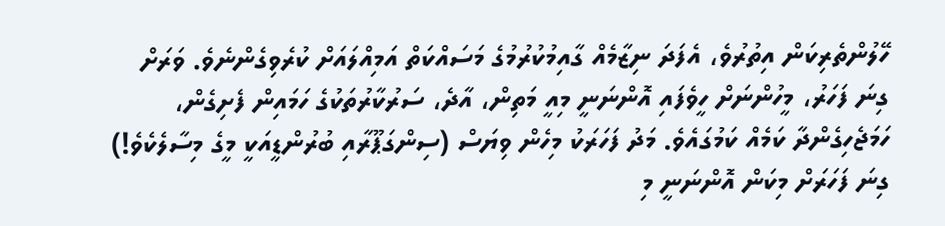ހޭލުންތެރިކަން އިތުރުވެ، އެފަދަ ނިޒާމެއް ގާއިމުކުރުމުގެ މަސައްކަތް އަމިއްލައަށް ކުރެވިގެންނެވެ. ވަރަށް ގިނަ ފަހަރު، މީހުންނަށް ހީވެފައި އޮންނަނީ މިއީ މަތިން، އާދެ، ސަރުކާރުތަކުގެ ހަމައިން ފެށިގެން، ހަމަޖެހިގެންދާ ކަމެއް ކަމުގައެވެ. މަދު ފަހަރަކު މިހެން ވިޔަސް (ސިންގަޕޫރާއި ބުރުންޑީއަކީ މީގެ މިސާލެކެވެ!) ގިނަ ފަހަރަށް މިކަން އޮންނަނީ މި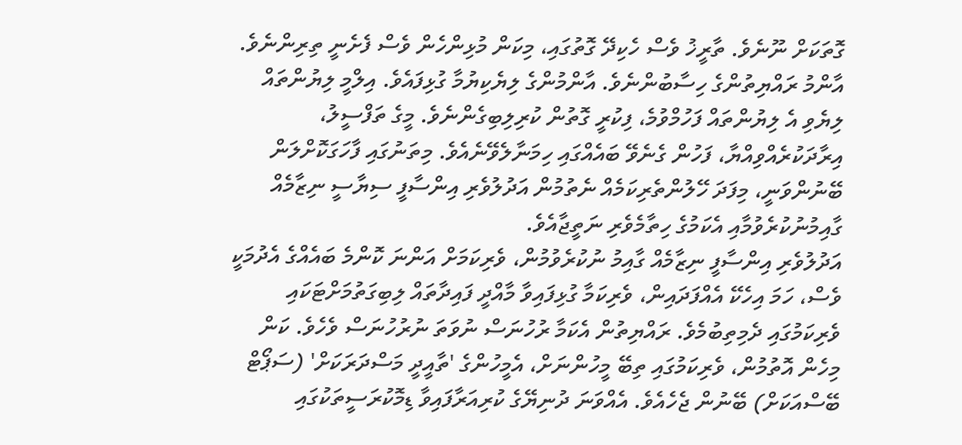ގޮތަކަށް ނޫނެވެ. ތާރީޚު ވެސް ހެކިދޭ ގޮތުގައި، މިކަން މުޅިންހެން ވެސް ފެށެނީ ތިރިންނެވެ. އާންމު ރައްޔިތުންގެ ހިސާބުންނެވެ. އާންމުންގެ ލިޔެކިޔުމާ ގުޅިފައެވެ. އިލްމީ ލިޔުންތައް ލިޔެވި އެ ލިޔުންތައް ފަހުމްވުމެ، ފިކުރީ ގޮތުން ކުރިލިބިގެންނެވެ. މީގެ ތަފްސީލު، އިރާދަކުރެއްވިއްޔާ، ފަހުން ގެނެވޭ ބައެއްގައި ހިމަނާލެވޭނެއެވެ. މިތަނުގައި ފާހަގަކޮށްލަން ބޭނުންވަނީ، މިފަދަ ހޭލުންތެރިކަމެއް ނެތުމުން އަދުލުވެރި އިންސާފީ ސިޔާސީ ނިޒާމެއް ގާއިމުނުކުރެވުމާއި އެކަމުގެ ހިތާމެވެރި ނަތީޖާއެވެ.
އަދުލުވެރި އިންސާފީ ނިޒާމެއް ގާއިމު ނުކުރެވުމުން، ވެރިކަމަށް އަންނަ ކޮންމެ ބައެއްގެ އެދުމަކީ ވެސް، ހަމަ އިހެކޭ އެއްފަދައިން، ވެރިކަމާ ގުޅިފައިވާ މާއްދީ ފައިދާތައް ލިބިގަތުމަށްޓަކައި ވެރިކަމުގައި ދެމިތިބުމެވެ. ރައްޔިތުން އެކަމާ ރުހުނަސް ނުވަތަ ނުރުހުނަސް ވެހެވެ. ކަން މިހެން އޮތުމުން، ވެރިކަމުގައި ތިބޭ މީހުންނަށް، އެމީހުންގެ 'ތާއީދީ މަސްދަރަކަށް' (ސަޕޯޓް ބޭސްއަކަށް) ބޭނުން ޖެހެއެވެ. އެއްވަނަ ދުނިޔޭގެ ކުރިއަރާފައިވާ ޑިމޮކުރަސީތަކުގައި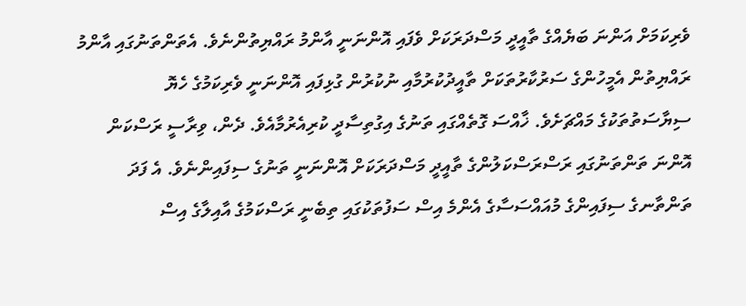ވެރިކަމަށް އަންނަ ބަޔެއްގެ ތާއީދީ މަސްދަރަކަށް ވެފައި އޮންނަނީ އާންމު ރައްޔިތުންނެވެ. އެތަންތަނުގައި އާންމު ރައްޔިތުން އެމީހުންގެ ސަރުކާރުތަކަށް ތާއީދުކުރުމާއި ނުކުރުން ގުޅިފައި އޮންނަނީ ވެރިކަމުގެ ހެޔޮ ސިޔާސަތުތަކުގެ މައްޗަށެވެ. ޚާއްސަ ގޮތެއްގައި ތަނުގެ އިގުތިސާދީ ކުރިއެރުމާއެވެ. ދެން، ވިރާސީ ރަސްކަން އޮންނަ ތަންތަނުގައި ރަސްރަސްކަލުންގެ ތާއީދީ މަސްދަރަކަށް އޮންނަނީ ތަނުގެ ސިފައިންނެވެ. އެ ފަދަ ތަންތާނގެ ސިފައިންގެ މުއައްސަސާގެ އެންމެ އިސް ސަފުތަކުގައި ތިބެނީ ރަސްކަމުގެ އާއިލާގެ އިސް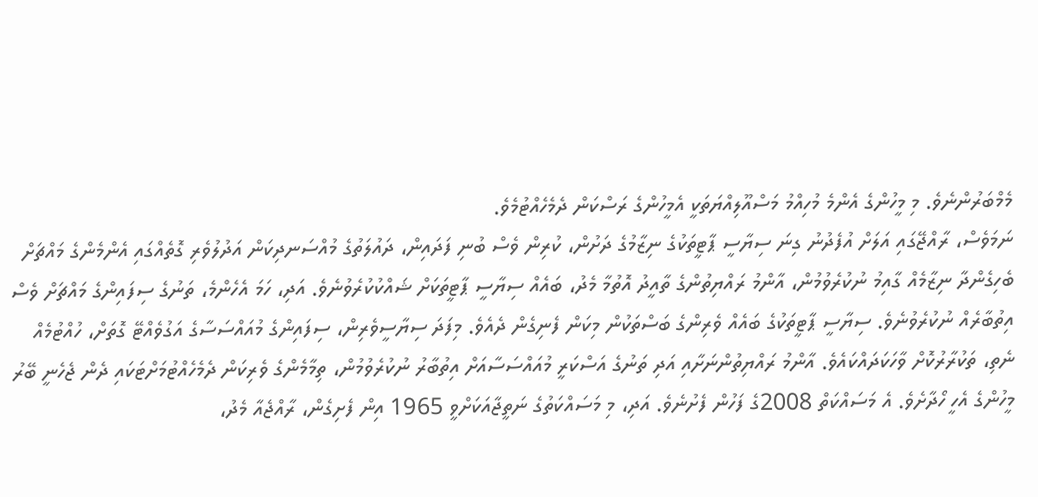މެމްބަރުންނެވެ. މި މީހުންގެ އެންމެ މުހިއްމު މަސްއޫލިއްޔަތަކީ އެމީހުންގެ ރަސްކަން ދެމެހެއްޓުމެވެ.
ނަމަވެސް، ރާއްޖޭގައި އަލަށް އުފެދުނު ގިނަ ސިޔާސީ ޕާޓީތަކުގެ ނިޒާމުގެ ދަށުން، ކުރިން ވެސް ބުނި ފަދައިން، ދައުލަތުގެ މުއްސަނދިކަން އަދުލުވެރި ގޮތެއްގައި އެންމެންގެ މައްޗަށް ބެހިގެންދާ ނިޒާމެއް ގާއިމު ނުކުރެވުމުން، އާންމު ރައްޔިތުންގެ ތާއީދު އޮތުމާ މެދު، ބައެއް ސިޔާސީ ޕާޓީތަކަށް ޝައްކުކުރެވުނެވެ. އަދި، ހަމަ އެހެންމެ، ތަނުގެ ސިފައިންގެ މައްޗަށް ވެސް އިތުބާރެއް ނުކުރެވުނެވެ. ސިޔާސީ ޕާޓީތަކުގެ ބައެއް ވެރިންގެ ބަސްތަކުން މިކަން ފެނިގެން ދެއެވެ. މިފަދަ ސިޔާސީވެރިން، ސިފައިންގެ މުއައްސަސާގެ އަގުވެއްޓޭ ގޮތަށް، ހުއްޓުމެއް ނެތި، ތަކުރާރުކޮށް ވާހަކަދައްކައެވެ. އާންމު ރައްޔިތުންނަށާއި އަދި ތަނުގެ އަސްކަރީ މުއައްސަސާއަށް އިތުބާރު ނުކުރެވުމުން، ތިމާމެންގެ ވެރިކަން ދެމެހެއްޓުމަށްޓަކައި ދެން ޖެހެނީ ބޭރު މީހުންގެ އެހީ ހޯދާށެވެ. އެ މަސައްކަތް 2008ގެ ފަހުން ފެށުނެވެ. އަދި، މި މަސައްކަތުގެ ނަތީޖާއަކަށްވީ 1965 އިން ފެށިގެން، ރާއްޖެއާ މެދު،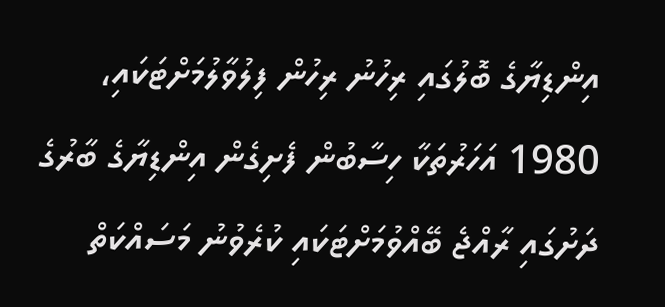އިންޑިޔާގެ ބޮލުގައި ރިހުނު ރިހުން ފިލުވާލުމަށްޓަކައި، 1980 އަހަރުތަކާ ހިސާބުން ފެށިގެން އިންޑިޔާގެ ބާރުގެ ދަށުގައި ރާއްޖެ ބޭއްވުމަށްޓަކައި ކުރެވުނު މަސައްކަތް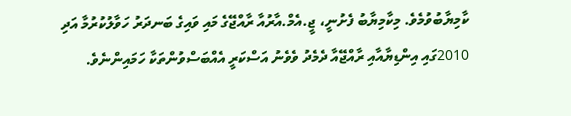ކާމިޔާބުވުމެވެ. މިކާމިޔާބު ފެށުނީ، ޖީ.އެމް.އާރުއާ ރާއްޖޭގެ މައި ވައިގެ ބަނދަރު ހަވާލުކުރުމާ އަދި 2010ގައި އިންޑިޔާއާއި ރާއްޖޭއާ ދެމެދު ވެވެނު އަސްކަރީ އެއްބަސްވުންތަކާ ހަމައިންނެވެ.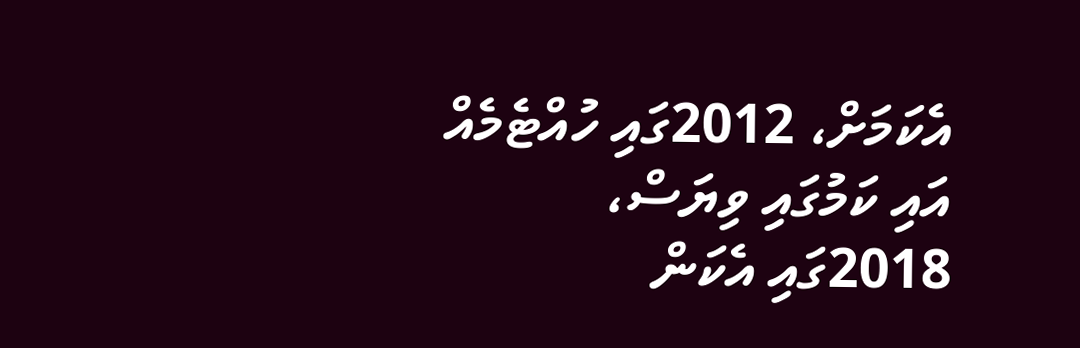އެކަމަށް، 2012ގައި ހުއްޓެމެއް އައި ކަމުގައި ވިޔަސް، 2018ގައި އެކަން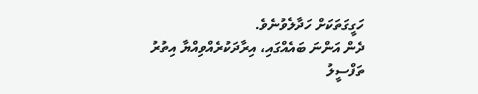ހަގީގަތަކަށް ހަދާލެވުނެވެ.
ދެން އަންނަ ބައެއްގައި، އިރާދަކުރެއްވިއްޔާ އިތުރު ތަފްސީލު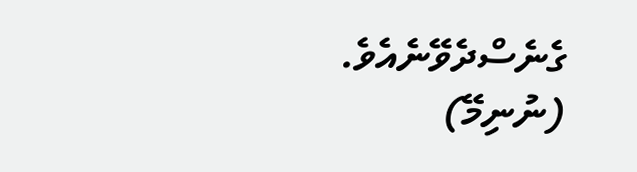ގެނެސްދެވޭނެއެވެ.
(ނުނިމޭ)